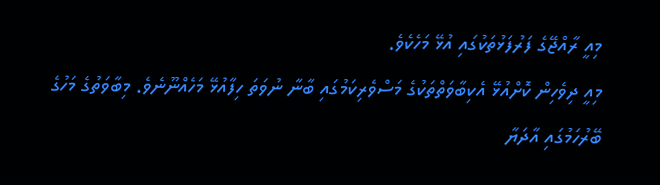މިއީ ރާއްޖޭގެ ފަރުފަޅުތަކުގައި އުޅޭ މަހެކެވެ.
މިއީ ދިވެހިން ކޮށްއުޅޭ އެކިބާވަތްތަކުގެ މަސްވެރިކަމުގައި ބާނާ ނުވަތަ ހިފާއުޅޭ މަހެއްނޫނެވެ. މިބާވަތުގެ މަހުގެ ބޭރުހަމުގައި އާދަޔާ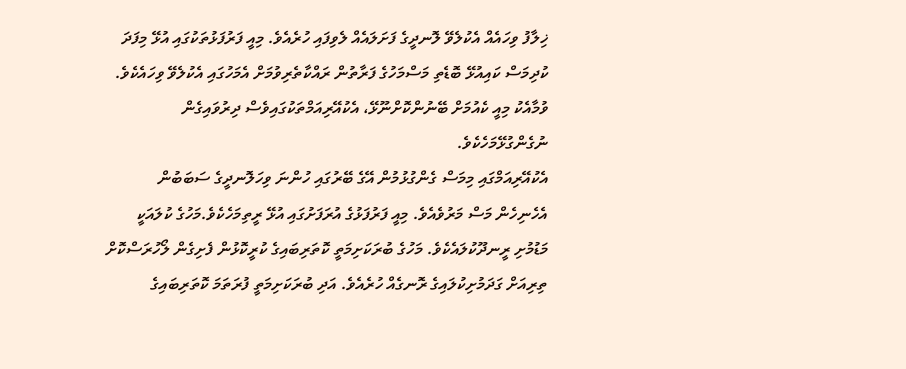ޚިލާފު ވިހައެއް އެކުލެވޭ ލޮނދީގެ ފަށަލައެއް ލެވިފައި ހުރެއެވެ. މިއީ ފަރުފަޅުތަކުގައި އުޅޭ މިފަދަ ކުދިމަސް ކައިއުޅޭ ބޮޑެތި މަސްމަހުގެ ފަރާތުން ރައްކާތެރިވުމަށް އެމަހުގައި އެކުލެވޭ ވިހައެކެވެ. ވުމާއެކު މިއީ ކެއުމަށް ބޭނުންކޮށްނޫޅޭ، އެކުއޭރިއަމްތަކުގައިވެސް ދިރުވައިގެން ނުގެންގުޅޭމަހެކެވެ.
އެކުއޭރިއަމްގައި މިމަސް ގެންގުޅުމުން އޭގެ ބޭރުގައި ހުންނަ ވިހަލޮނދީގެ ސަބަބުން އެހެނިހެން މަސް މަރުވެއެވެ. މިއީ ފަރުފަޅުގެ އުރަފަށުގައި އުޅޭ ރީތިމަހެކެވެ.މަހުގެ ކުލައަކީ މަޑުމުށި ރީނދޫކުލައެކެވެ. މަހުގެ ބުރަކަށިމަތީ ކޮތަރިބައިގެ ކުރީކޮޅުން ފެށިގެން ލޯހުރަސްކޮށް ތިރިއަށް ގަދަމުށިކުލައިގެ ރޮނގެއް ހުރެއެވެ. އަދި ބުރަކަށިމަތީ ފުރަތަމަ ކޮތަރިބައިގެ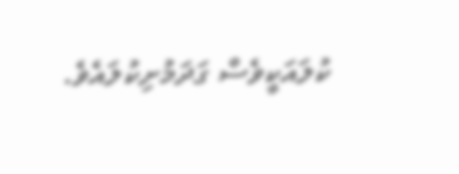ކުލައަކީވެސް ގަދަމުށިކުލައެވެ.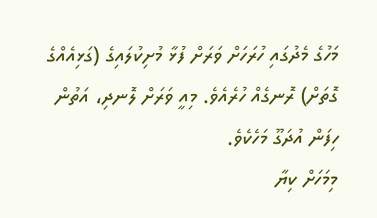މަހުގެ މެދުގައި ހުރަހަށް ވަރަށް ފުޅާ މުށިކުލައިގެ (ގަޅިއެއްގެ ގޮތަށް) ރޮނގެއް ހުރެއެވެ. މިއީ ވަރަށް ލޮނދި، އަތުން ހިފަން އުދަގޫ މަހެކެވެ.
މިމަހަށް ކިޔާ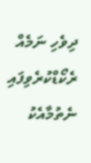ދިވެހި ނަމެއް ރެކޯޑްކުރެވިފައި ނެތުމާއެކު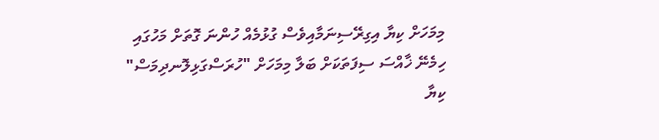މިމަހަށް ކިޔާ އިގިރޭސިނަމާއިވެސް ގުޅުމެއް ހުންނަ ގޮތަށް މަހުގައި ހިމެނޭ ޚާއްސަ ސިފަތަކަށް ބަލާ މިމަހަށް "ހުރަސްގަޅިލޮނދިމަސް" ކިޔާ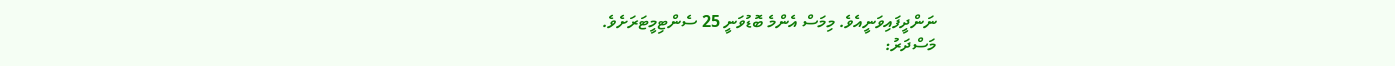ނަންދީފައިވަނީއެވެ. މިމަސް އެންމެ ބޮޑުވަނީ 25 ސެންޓިމީޓަރަށެވެ.
މަސްދަރު: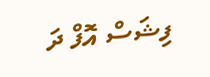ފިޝަސް އޮފް ދަ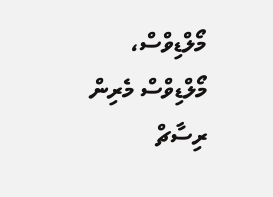މޯލްޑިވްސް، މޯލްޑިވްސް މެރިން ރިސާޗް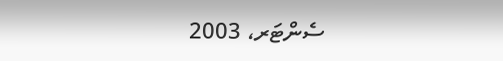ސެންޓަރ، 2003